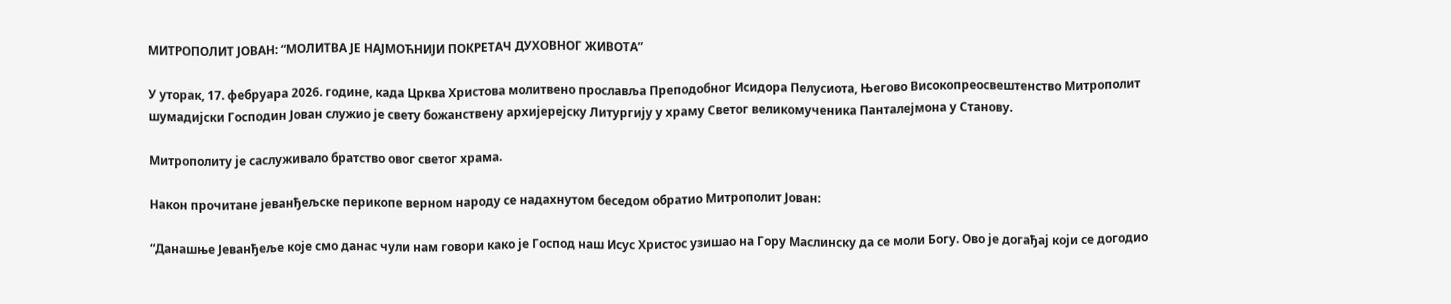МИТРОПОЛИТ ЈОВАН: “МОЛИТВА ЈЕ НАЈМОЋНИЈИ ПОКРЕТАЧ ДУХОВНОГ ЖИВОТА”

У уторак, 17. фебруара 2026. године, када Црква Христова молитвено прославља Преподобног Исидора Пелусиота, Његово Високопреосвештенство Митрополит шумадијски Господин Јован служио је свету божанствену архијерејску Литургију у храму Светог великомученика Панталејмона у Станову.

Митрополиту је саслуживало братство овог светог храма.

Након прочитане јеванђељске перикопе верном народу се надахнутом беседом обратио Митрополит Јован:

“Данашње Јеванђеље које смо данас чули нам говори како је Господ наш Исус Христос узишао на Гору Маслинску да се моли Богу. Ово је догађај који се догодио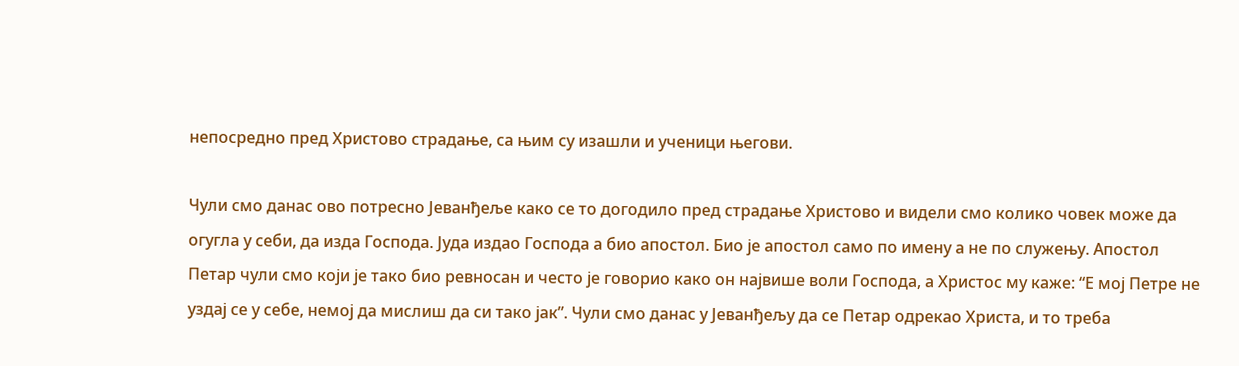непосредно пред Христово страдање, са њим су изашли и ученици његови.

Чули смо данас ово потресно Јеванђеље како се то догодило пред страдање Христово и видели смо колико човек може да огугла у себи, да изда Господа. Јуда издао Господа а био апостол. Био је апостол само по имену а не по служењу. Апостол Петар чули смо који је тако био ревносан и често је говорио како он највише воли Господа, а Христос му каже: “Е мој Петре не уздај се у себе, немој да мислиш да си тако јак”. Чули смо данас у Јеванђељу да се Петар одрекао Христа, и то треба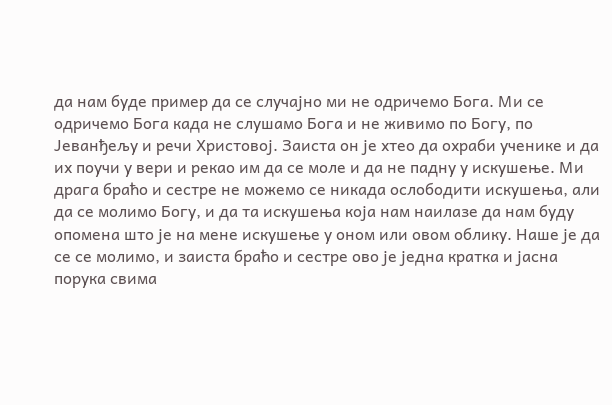да нам буде пример да се случајно ми не одричемо Бога. Ми се одричемо Бога када не слушамо Бога и не живимо по Богу, по Јеванђељу и речи Христовој. Заиста он је хтео да охраби ученике и да их поучи у вери и рекао им да се моле и да не падну у искушење. Ми драга браћо и сестре не можемо се никада ослободити искушења, али да се молимо Богу, и да та искушења која нам наилазе да нам буду опомена што је на мене искушење у оном или овом облику. Наше је да се се молимо, и заиста браћо и сестре ово је једна кратка и јасна порука свима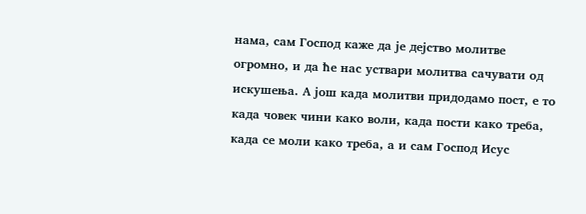нама, сам Господ каже да је дејство молитве огромно, и да ће нас уствари молитва сачувати од искушења. А још када молитви придодамо пост, е то када човек чини како воли, када пости како треба, када се моли како треба, а и сам Господ Исус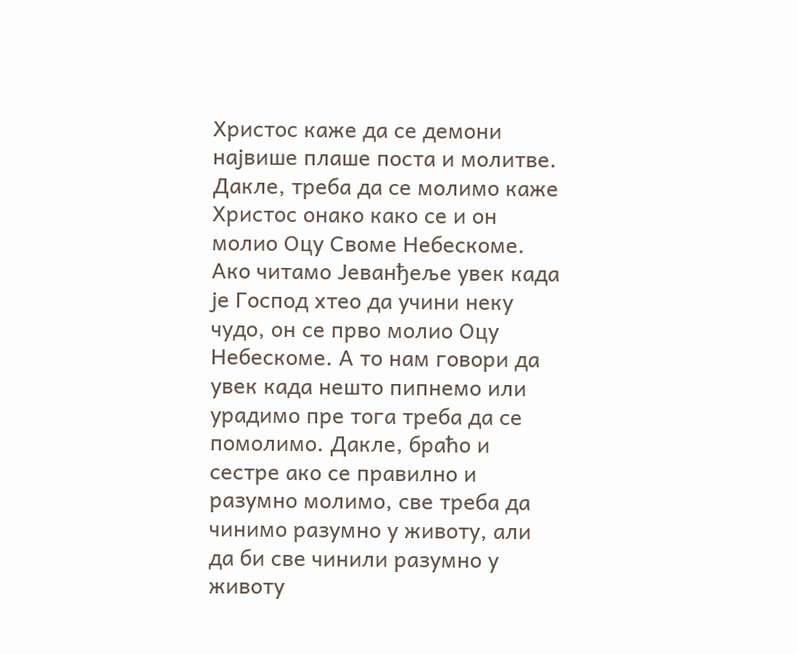Христос каже да се демони највише плаше поста и молитве. Дакле, треба да се молимо каже Христос онако како се и он молио Оцу Своме Небескоме. Ако читамо Јеванђеље увек када је Господ хтео да учини неку чудо, он се прво молио Оцу Небескоме. А то нам говори да увек када нешто пипнемо или урадимо пре тога треба да се помолимо. Дакле, браћо и сестре ако се правилно и разумно молимо, све треба да чинимо разумно у животу, али да би све чинили разумно у животу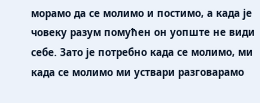морамо да се молимо и постимо, а када је човеку разум помућен он уопште не види себе. Зато је потребно када се молимо, ми када се молимо ми уствари разговарамо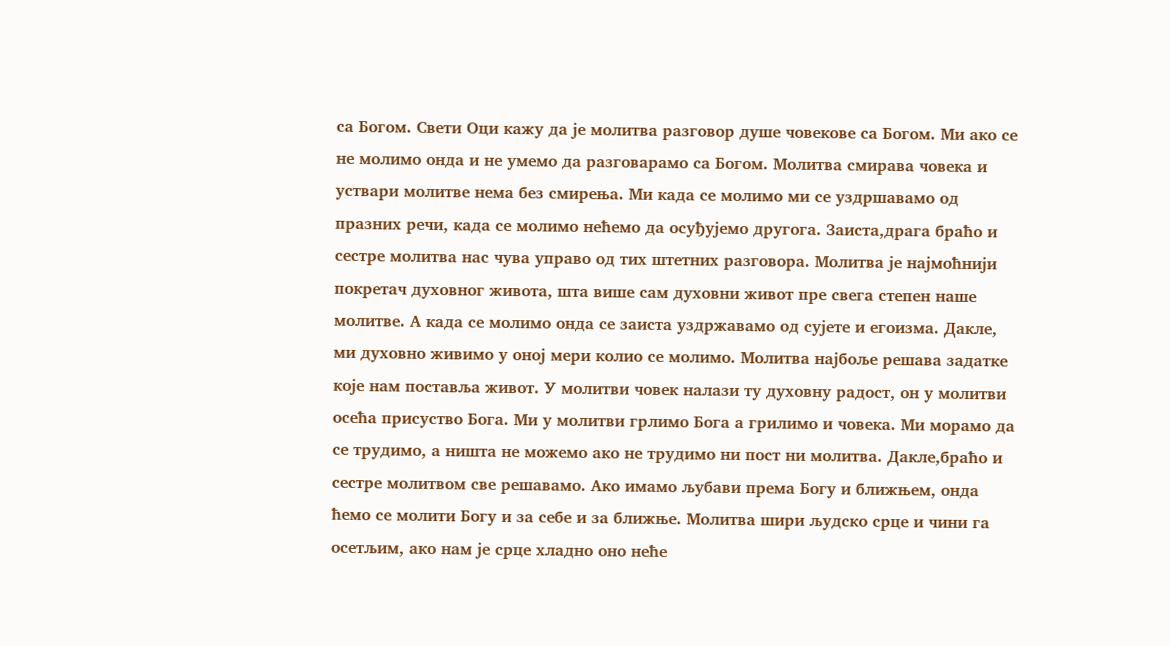са Богом. Свети Оци кажу да је молитва разговор душе човекове са Богом. Ми ако се не молимо онда и не умемо да разговарамо са Богом. Молитва смирава човека и уствари молитве нема без смирења. Ми када се молимо ми се уздршавамо од празних речи, када се молимо нећемо да осуђујемо другога. Заиста,драга браћо и сестре молитва нас чува управо од тих штетних разговора. Молитва је најмоћнији покретач духовног живота, шта више сам духовни живот пре свега степен наше молитве. А када се молимо онда се заиста уздржавамо од сујете и егоизма. Дакле, ми духовно живимо у оној мери колио се молимо. Молитва најбоље решава задатке које нам поставља живот. У молитви човек налази ту духовну радост, он у молитви осећа присуство Бога. Ми у молитви грлимо Бога а грилимо и човека. Ми морамо да се трудимо, а ништа не можемо ако не трудимо ни пост ни молитва. Дакле,браћо и сестре молитвом све решавамо. Ако имамо љубави према Богу и ближњем, онда ћемо се молити Богу и за себе и за ближње. Молитва шири људско срце и чини га осетљим, ако нам је срце хладно оно неће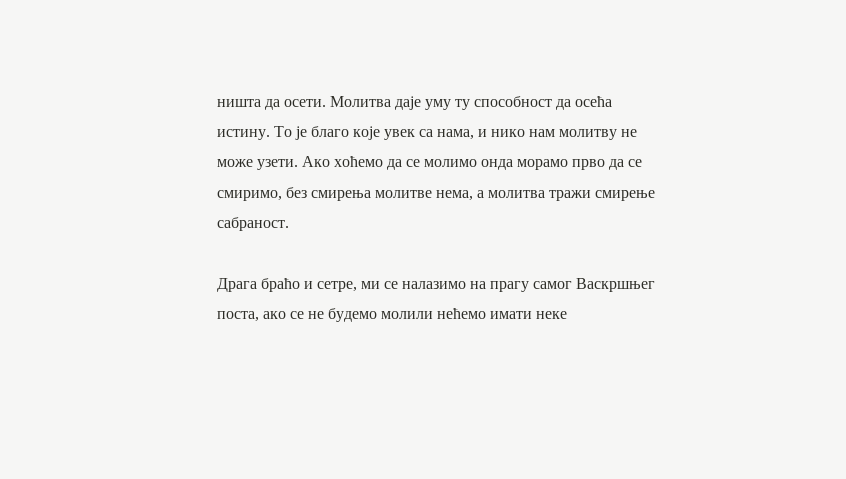ништа да осети. Молитва даје уму ту способност да осећа истину. То је благо које увек са нама, и нико нам молитву не може узети. Ако хоћемо да се молимо онда морамо прво да се смиримо, без смирења молитве нема, а молитва тражи смирење сабраност.

Драга браћо и сетре, ми се налазимо на прагу самог Васкршњег поста, ако се не будемо молили нећемо имати неке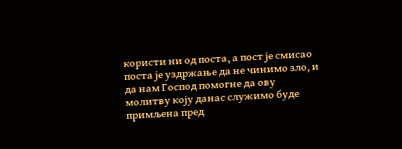користи ни од поста, а пост је смисао поста је уздржање да не чинимо зло, и да нам Господ помогне да ову молитву коју данас служимо буде примљена пред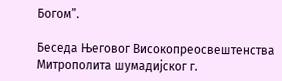Богом”.

Беседа Његовог Високопреосвештенства Митрополита шумадијског г.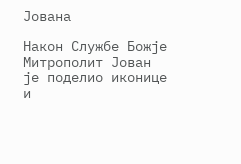Јована

Након Службе Божје Митрополит Јован је поделио иконице и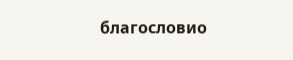благословио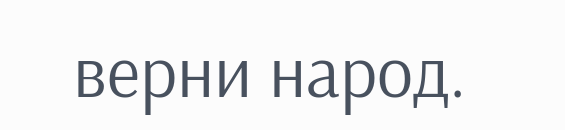верни народ.